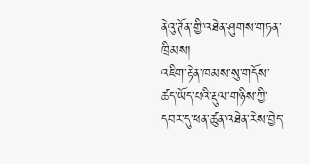ནེའུ་ཊོན་གྱི་འཐེན་ཤུགས་གཏན་ཁྲིམས།
འཇིག་རྟེན་ཁམས་སུ་གདོས་ཚད་ཡོད་པའི་རྡུལ་གཉིས་ཀྱི་དབར་དུ་ཕན་ཚུན་འཐེན་རེས་བྱེད་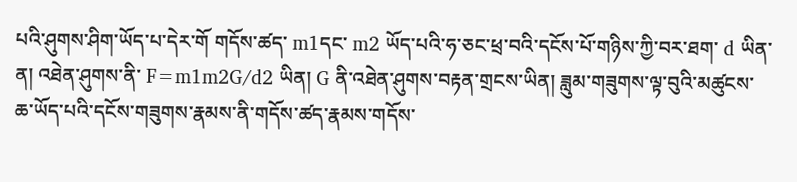པའི་ཤུགས་ཤིག་ཡོད་པ་དེར་གོ གདོས་ཚད་ m1དང་ m2 ཡོད་པའི་ཧ་ཅང་ཕྲ་བའི་དངོས་པོ་གཉིས་ཀྱི་བར་ཐག་ d ཡིན་ན། འཐེན་ཤུགས་ནི་ F=m1m2G/d2 ཡིན། G ནི་འཐེན་ཤུགས་བརྟན་གྲངས་ཡིན། ཟླུམ་གཟུགས་ལྟ་བུའི་མཚུངས་ཆ་ཡོད་པའི་དངོས་གཟུགས་རྣམས་ནི་གདོས་ཚད་རྣམས་གདོས་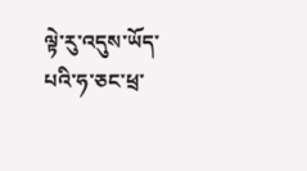ལྟེ་རུ་འདུས་ཡོད་པའི་ཧ་ཅང་ཕྲ་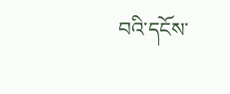བའི་དངོས་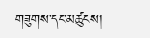གཟུགས་དང་མཚུངས།